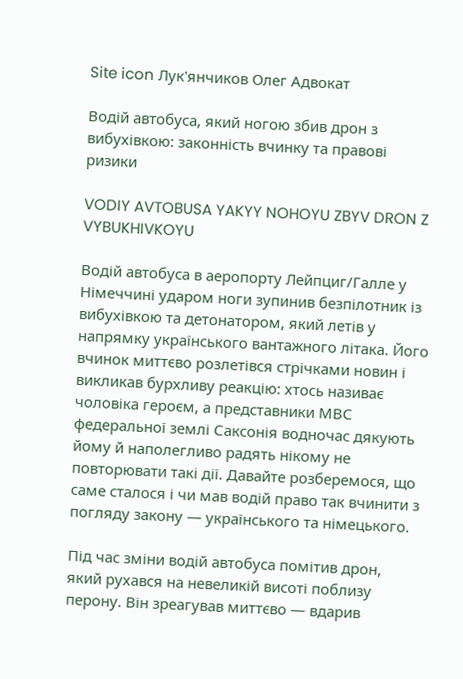Site icon Лук'янчиков Олег Адвокат

Водій автобуса, який ногою збив дрон з вибухівкою: законність вчинку та правові ризики

VODIY AVTOBUSA YAKYY NOHOYU ZBYV DRON Z VYBUKHIVKOYU

Водій автобуса в аеропорту Лейпциг/Галле у Німеччині ударом ноги зупинив безпілотник із вибухівкою та детонатором, який летів у напрямку українського вантажного літака. Його вчинок миттєво розлетівся стрічками новин і викликав бурхливу реакцію: хтось називає чоловіка героєм, а представники МВС федеральної землі Саксонія водночас дякують йому й наполегливо радять нікому не повторювати такі дії. Давайте розберемося, що саме сталося і чи мав водій право так вчинити з погляду закону — українського та німецького.

Під час зміни водій автобуса помітив дрон, який рухався на невеликій висоті поблизу перону. Він зреагував миттєво — вдарив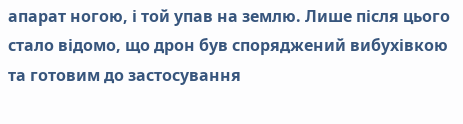апарат ногою, і той упав на землю. Лише після цього стало відомо, що дрон був споряджений вибухівкою та готовим до застосування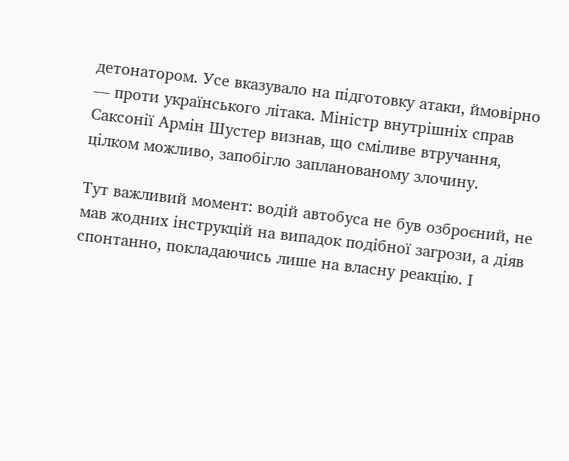детонатором. Усе вказувало на підготовку атаки, ймовірно — проти українського літака. Міністр внутрішніх справ Саксонії Армін Шустер визнав, що сміливе втручання, цілком можливо, запобігло запланованому злочину.

Тут важливий момент: водій автобуса не був озброєний, не мав жодних інструкцій на випадок подібної загрози, а діяв спонтанно, покладаючись лише на власну реакцію. І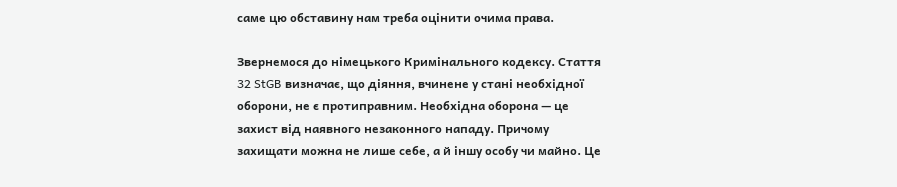саме цю обставину нам треба оцінити очима права.

Звернемося до німецького Кримінального кодексу. Стаття 32 StGB визначає, що діяння, вчинене у стані необхідної оборони, не є протиправним. Необхідна оборона — це захист від наявного незаконного нападу. Причому захищати можна не лише себе, а й іншу особу чи майно. Це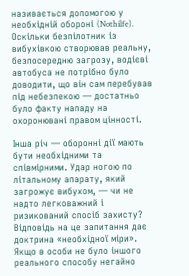називається допомогою у необхідній обороні (Nothilfe). Оскільки безпілотник із вибухівкою створював реальну, безпосередню загрозу, водієві автобуса не потрібно було доводити, що він сам перебував під небезпекою — достатньо було факту нападу на охоронювані правом цінності.

Інша річ — оборонні дії мають бути необхідними та співмірними. Удар ногою по літальному апарату, який загрожує вибухом, — чи не надто легковажний і ризикований спосіб захисту? Відповідь на це запитання дає доктрина «необхідної міри». Якщо в особи не було іншого реального способу негайно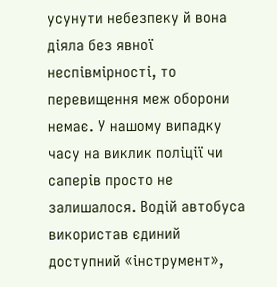усунути небезпеку й вона діяла без явної неспівмірності, то перевищення меж оборони немає. У нашому випадку часу на виклик поліції чи саперів просто не залишалося. Водій автобуса використав єдиний доступний «інструмент»,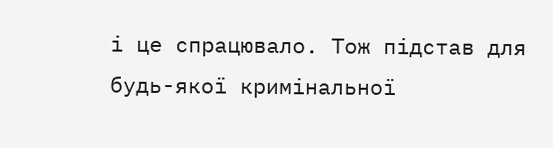і це спрацювало. Тож підстав для будь-якої кримінальної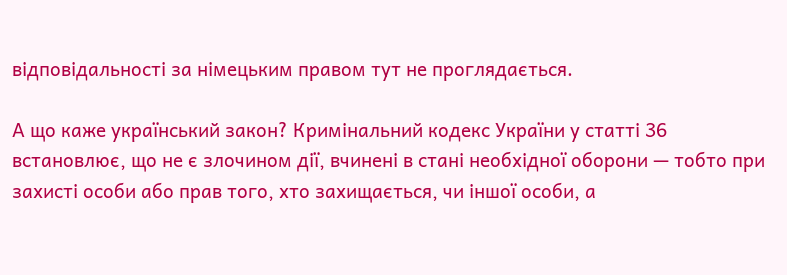відповідальності за німецьким правом тут не проглядається.

А що каже український закон? Кримінальний кодекс України у статті 36 встановлює, що не є злочином дії, вчинені в стані необхідної оборони — тобто при захисті особи або прав того, хто захищається, чи іншої особи, а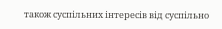також суспільних інтересів від суспільно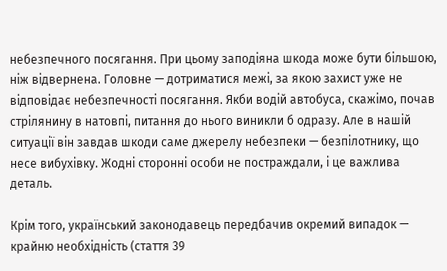небезпечного посягання. При цьому заподіяна шкода може бути більшою, ніж відвернена. Головне — дотриматися межі, за якою захист уже не відповідає небезпечності посягання. Якби водій автобуса, скажімо, почав стрілянину в натовпі, питання до нього виникли б одразу. Але в нашій ситуації він завдав шкоди саме джерелу небезпеки — безпілотнику, що несе вибухівку. Жодні сторонні особи не постраждали, і це важлива деталь.

Крім того, український законодавець передбачив окремий випадок — крайню необхідність (стаття 39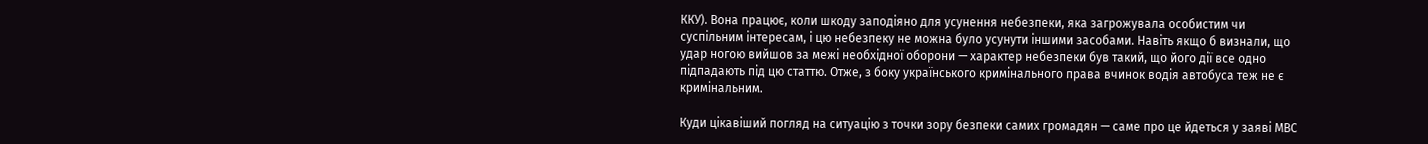ККУ). Вона працює, коли шкоду заподіяно для усунення небезпеки, яка загрожувала особистим чи суспільним інтересам, і цю небезпеку не можна було усунути іншими засобами. Навіть якщо б визнали, що удар ногою вийшов за межі необхідної оборони — характер небезпеки був такий, що його дії все одно підпадають під цю статтю. Отже, з боку українського кримінального права вчинок водія автобуса теж не є кримінальним.

Куди цікавіший погляд на ситуацію з точки зору безпеки самих громадян — саме про це йдеться у заяві МВС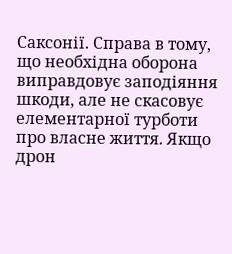Саксонії. Справа в тому, що необхідна оборона виправдовує заподіяння шкоди, але не скасовує елементарної турботи про власне життя. Якщо дрон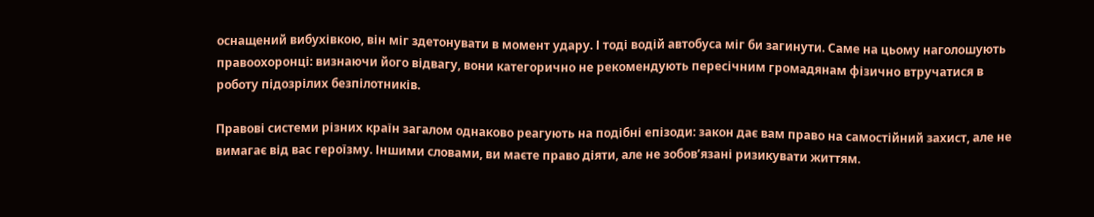оснащений вибухівкою, він міг здетонувати в момент удару. І тоді водій автобуса міг би загинути. Саме на цьому наголошують правоохоронці: визнаючи його відвагу, вони категорично не рекомендують пересічним громадянам фізично втручатися в роботу підозрілих безпілотників.

Правові системи різних країн загалом однаково реагують на подібні епізоди: закон дає вам право на самостійний захист, але не вимагає від вас героїзму. Іншими словами, ви маєте право діяти, але не зобов’язані ризикувати життям.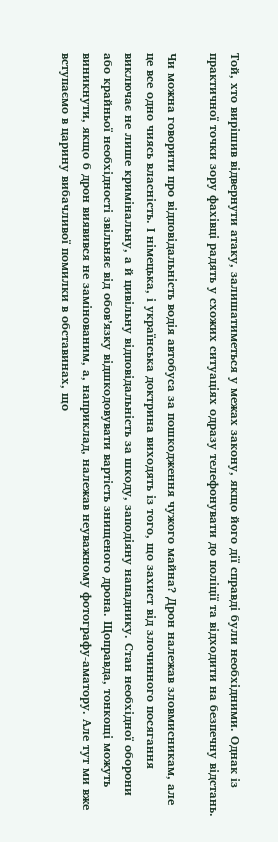Той, хто вирішив відвернути атаку, залишатиметься у межах закону, якщо його дії справді були необхідними. Однак із практичної точки зору фахівці радять у схожих ситуаціях одразу телефонувати до поліції та відходити на безпечну відстань.

Чи можна говорити про відповідальність водія автобуса за пошкодження чужого майна? Дрон належав зловмисникам, але це все одно чиясь власність. І німецька, і українська доктрина виходять із того, що захист від злочинного посягання виключає не лише кримінальну, а й цивільну відповідальність за шкоду, заподіяну нападнику. Стан необхідної оборони або крайньої необхідності звільняє від обов’язку відшкодовувати вартість знищеного дрона. Щоправда, тонкощі можуть виникнути, якщо б дрон виявився не замінованим, а, наприклад, належав неуважному фотографу-аматору. Але тут ми вже вступаємо в царину вибачливої помилки в обставинах, що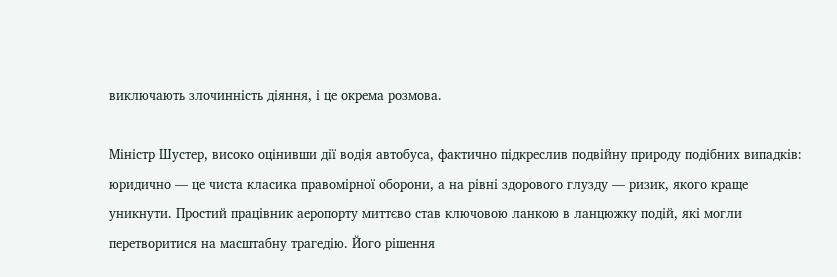виключають злочинність діяння, і це окрема розмова.

Міністр Шустер, високо оцінивши дії водія автобуса, фактично підкреслив подвійну природу подібних випадків: юридично — це чиста класика правомірної оборони, а на рівні здорового глузду — ризик, якого краще уникнути. Простий працівник аеропорту миттєво став ключовою ланкою в ланцюжку подій, які могли перетворитися на масштабну трагедію. Його рішення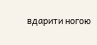вдарити ногою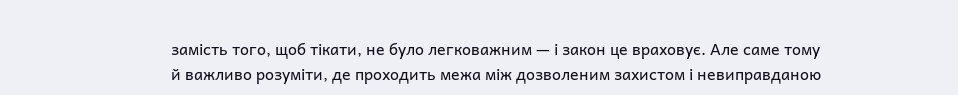замість того, щоб тікати, не було легковажним — і закон це враховує. Але саме тому й важливо розуміти, де проходить межа між дозволеним захистом і невиправданою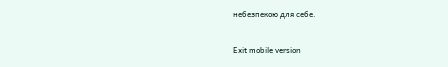небезпекою для себе.

Exit mobile version